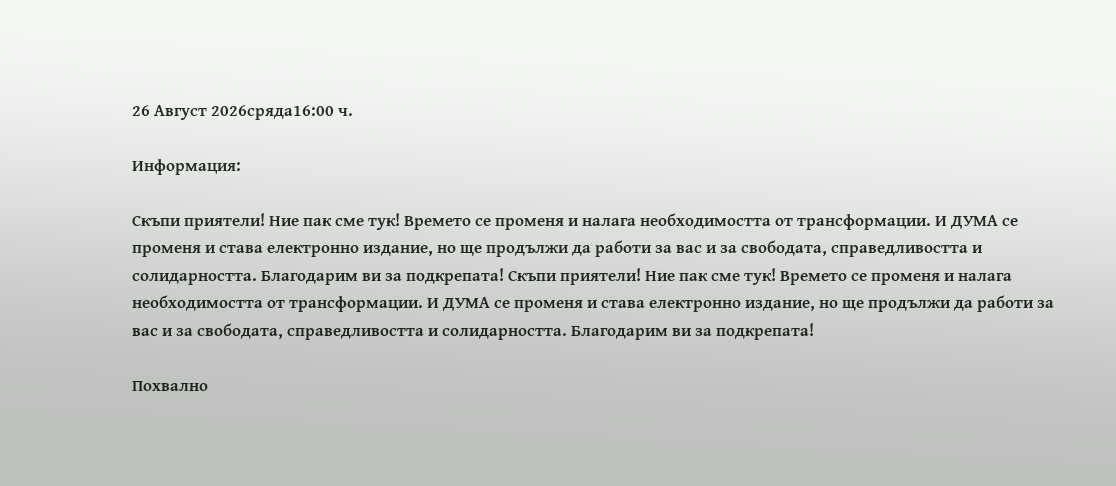26 Август 2026сряда16:00 ч.

Информация:

Скъпи приятели! Ние пак сме тук! Времето се променя и налага необходимостта от трансформации. И ДУМА се променя и става електронно издание, но ще продължи да работи за вас и за свободата, справедливостта и солидарността. Благодарим ви за подкрепата! Скъпи приятели! Ние пак сме тук! Времето се променя и налага необходимостта от трансформации. И ДУМА се променя и става електронно издание, но ще продължи да работи за вас и за свободата, справедливостта и солидарността. Благодарим ви за подкрепата!

Похвално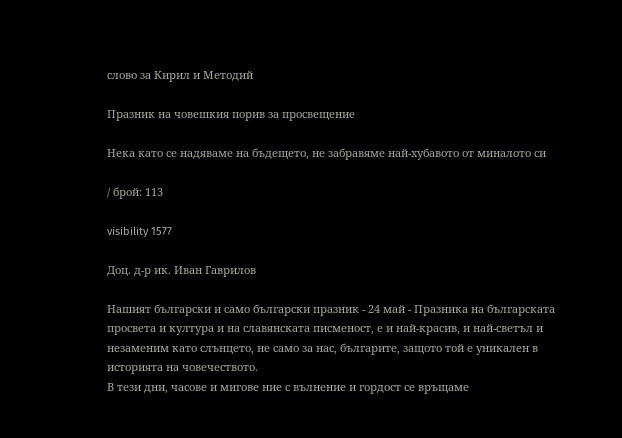слово за Кирил и Методий

Празник на човешкия порив за просвещение

Нека като се надяваме на бъдещето, не забравяме най-хубавото от миналото си

/ брой: 113

visibility 1577

Доц. д-р ик. Иван Гаврилов

Нашият български и само български празник - 24 май - Празника на българската просвета и култура и на славянската писменост, е и най-красив, и най-светъл и незаменим като слънцето, не само за нас, българите, защото той е уникален в историята на човечеството.
В тези дни, часове и мигове ние с вълнение и гордост се връщаме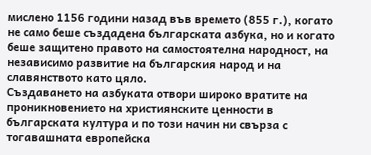мислено 1156 години назад във времето (855 г.), когато не само беше създадена българската азбука, но и когато беше защитено правото на самостоятелна народност, на независимо развитие на българския народ и на славянството като цяло.
Създаването на азбуката отвори широко вратите на проникновението на християнските ценности в българската култура и по този начин ни свърза с тогавашната европейска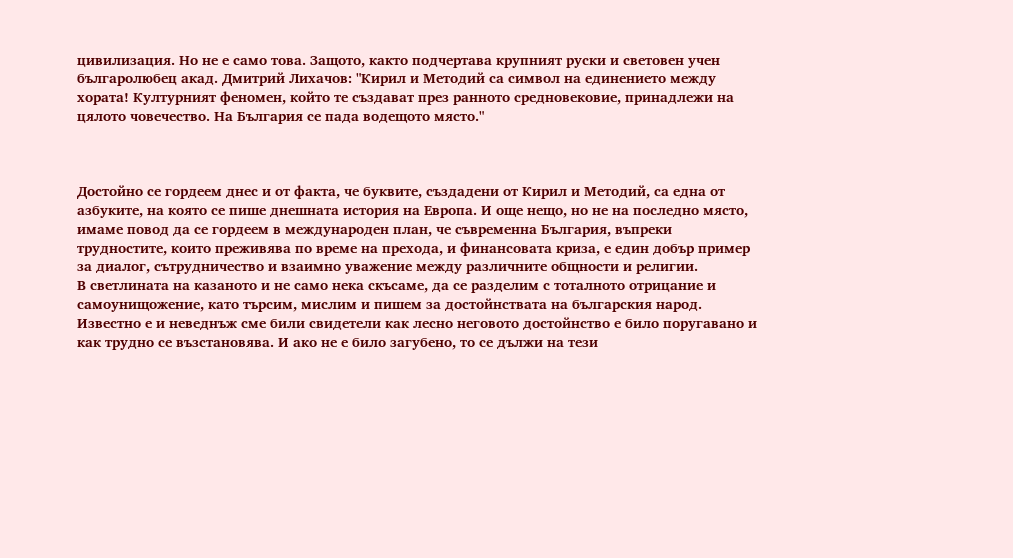цивилизация. Но не е само това. Защото, както подчертава крупният руски и световен учен българолюбец акад. Дмитрий Лихачов: "Кирил и Методий са символ на единението между хората! Културният феномен, който те създават през ранното средновековие, принадлежи на цялото човечество. На България се пада водещото място."



Достойно се гордеем днес и от факта, че буквите, създадени от Кирил и Методий, са една от азбуките, на която се пише днешната история на Европа. И още нещо, но не на последно място, имаме повод да се гордеем в международен план, че съвременна България, въпреки трудностите, които преживява по време на прехода, и финансовата криза, е един добър пример за диалог, сътрудничество и взаимно уважение между различните общности и религии.
В светлината на казаното и не само нека скъсаме, да се разделим с тоталното отрицание и самоунищожение, като търсим, мислим и пишем за достойнствата на българския народ. Известно е и неведнъж сме били свидетели как лесно неговото достойнство е било поругавано и как трудно се възстановява. И ако не е било загубено, то се дължи на тези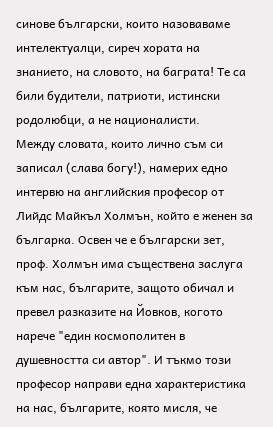синове български, които назоваваме интелектуалци, сиреч хората на знанието, на словото, на баграта! Те са били будители, патриоти, истински родолюбци, а не националисти.
Между словата, които лично съм си записал (слава богу!), намерих едно интервю на английския професор от Лийдс Майкъл Холмън, който е женен за българка. Освен че е български зет, проф. Холмън има съществена заслуга към нас, българите, защото обичал и превел разказите на Йовков, когото нарече "един космополитен в душевността си автор". И тъкмо този професор направи една характеристика на нас, българите, която мисля, че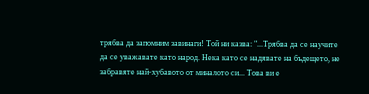трябва да запомним завинаги! Той ни казва: "...Трябва да се научите да се уважавате като народ. Нека като се надявате на бъдещето, не забравяте най-хубавото от миналото си... Това ви е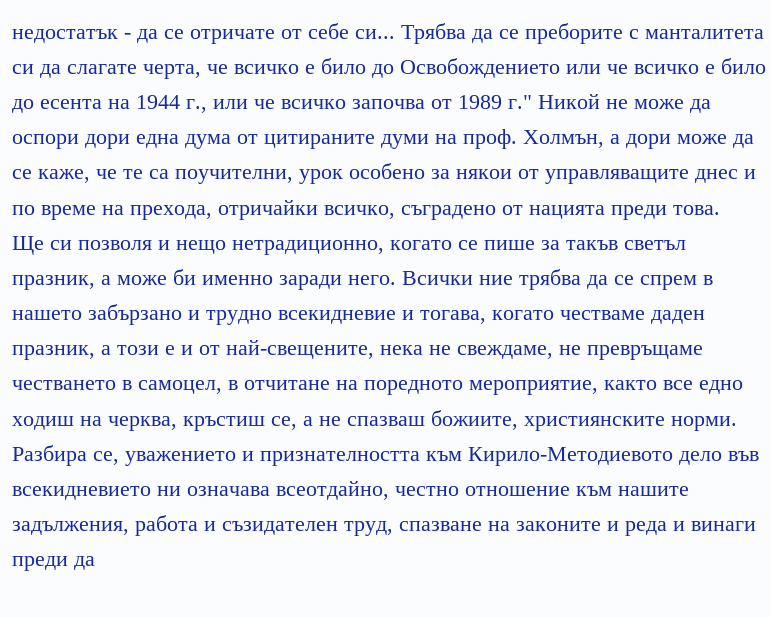недостатък - да се отричате от себе си... Трябва да се преборите с манталитета си да слагате черта, че всичко е било до Освобождението или че всичко е било до есента на 1944 г., или че всичко започва от 1989 г." Никой не може да оспори дори една дума от цитираните думи на проф. Холмън, а дори може да се каже, че те са поучителни, урок особено за някои от управляващите днес и по време на прехода, отричайки всичко, съградено от нацията преди това.
Ще си позволя и нещо нетрадиционно, когато се пише за такъв светъл празник, а може би именно заради него. Всички ние трябва да се спрем в нашето забързано и трудно всекидневие и тогава, когато честваме даден празник, а този е и от най-свещените, нека не свеждаме, не превръщаме честването в самоцел, в отчитане на поредното мероприятие, както все едно ходиш на черква, кръстиш се, а не спазваш божиите, християнските норми. Разбира се, уважението и признателността към Кирило-Методиевото дело във всекидневието ни означава всеотдайно, честно отношение към нашите задължения, работа и съзидателен труд, спазване на законите и реда и винаги преди да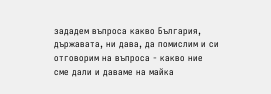зададем въпроса какво България, държавата, ни дава, да помислим и си отговорим на въпроса - какво ние сме дали и даваме на майка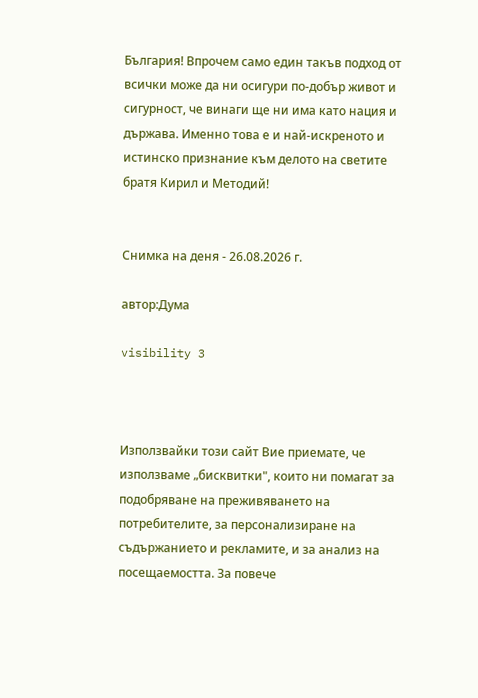България! Впрочем само един такъв подход от всички може да ни осигури по-добър живот и сигурност, че винаги ще ни има като нация и държава. Именно това е и най-искреното и истинско признание към делото на светите братя Кирил и Методий!


Снимка на деня - 26.08.2026 г.

автор:Дума

visibility 3



Използвайки този сайт Вие приемате, че използваме „бисквитки", които ни помагат за подобряване на преживяването на потребителите, за персонализиране на съдържанието и рекламите, и за анализ на посещаемостта. За повече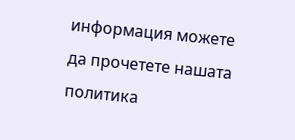информация можете да прочетете нашата политика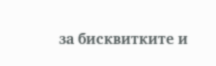за бисквитките и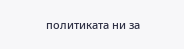политиката ни за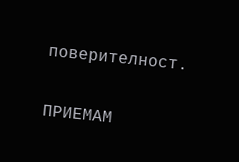поверителност.

ПРИЕМАМ